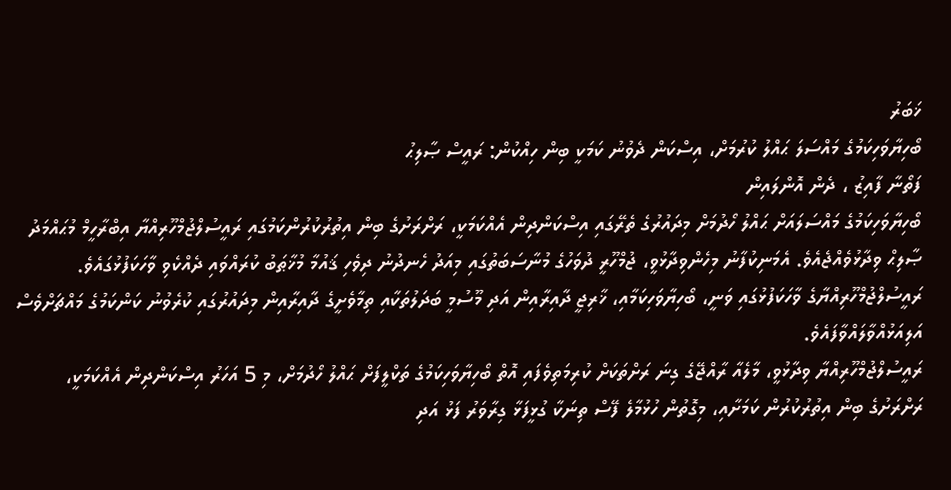ޚަބަރު
ބޯހިޔާވަހިކަމުގެ މައްސަލަ ޙައްލު ކުރުމަށް، އިސްކަން ދެވުނު ކަމަކީ ބިން ހިއްކުން: ރައީސް ޞާލިޙު
ފަތޯނާ ފާއިޒު ، ދެން އޮންލައިން
ބޯހިޔާވަހިކަމުގެ މައްސަލައަށް ޙައްލު ހޯދުމަށް މިދައުރުގެ ތެރޭގައި އިސްކަންދިން އެއްކަމަކީ، ރަށްރަށުގެ ބިން އިތުރުކުރުންކަމުގައި ރައީސުލްޖުމްހޫރިއްޔާ އިބްރާހީމް މުޙައްމަދު ޞާލިޙް ވިދާޅުވެއްޖެއެވެ. އެމަނިކުފާނު މިހެންވިދާޅުވީ، ޖުމްހޫރީ ދުވަހުގެ މުނާސަބަތުގައި މިއަދު ހެނދުނު ދިވެހި ޤައުމާ މުޚާޠަބު ކުރައްވައި ދެއްކެވި ވާހަކަފުޅުގައެވެ.
ރައީސުލްޖުމްހޫރިއްޔާގެ ވާހަކަފުޅުގައި ވަނީ، ބޯހިޔާވަހިކަމާއި، ޚާރިޖީ ދާއިރާއިން އަދި މޫސުމީ ބަދަލުތަކާއި ތިމާވެށީގެ ދާއިރާއިން މިދައުރުގައި ކުރެވުނު ކަންކަމުގެ މައްޗަށްވެސް އަލިއަޅުއްވާލައްވާފައެވެ.
ރައީސުލްޖުމްހޫރިއްޔާ ވިދާޅުވީ، މާލެއާ ރާއްޖޭގެ ގިނަ ރަށްތަކަށް ކުރިމަތިވެފައި އޮތް ބޯހިޔާވަހިކަމުގެ ތަކްލީފަށް ޙައްލު ހޯދުމަށް، މި 5 އަހަރު އިސްކަންދިން އެއްކަމަކީ، ރަށްރަށުގެ ބިން އިތުރުކުރުން ކަމަށާއި، މިގޮތުން ހުޅުމާލެ ފޭސް ތިނަކާ ގުޅީފަޅާ ގިރާވަރު ފަޅު އަދި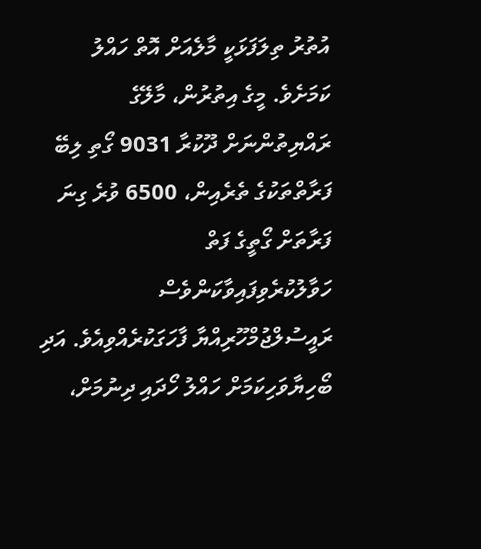އުތުރު ތިލަފަޅަކީ މާލެއަށް އޮތް ހައްލު ކަމަށެވެ. މީގެ އިތުރުން، މާލޭގެ ރައްޔިތުންނަށް ދޫކުރާ 9031 ގޯތި ލިބޭ ފަރާތްތަކުގެ ތެރެއިން، 6500 ވުރެ ގިނަ ފަރާތަށް ގޯތީގެ ފަތް ހަވާލުކުރެވިފައިވާކަންވެސް ރައީސުލްޖުމްހޫރިއްޔާ ފާހަގަކުރެއްވިއެވެ. އަދި ބޯހިޔާވަހިކަމަށް ހައްލު ހޯދައި ދިނުމަށް،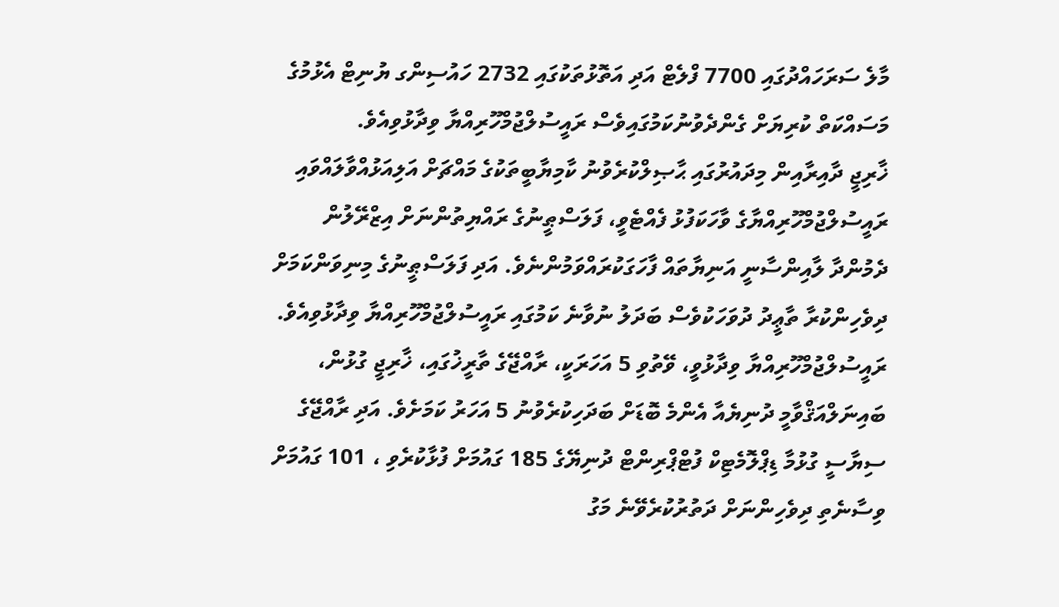މާލެ ސަރަހައްދުގައި 7700 ފްލެޓް އަދި އަތޮޅުތަކުގައި 2732 ހައުސިންގ ޔުނިޓް އެޅުމުގެ މަސައްކަތް ކުރިޔަށް ގެންދެވުނުކަމުގައިވެސް ރައީސުލްޖުމްހޫރިއްޔާ ވިދާޅުވިއެވެ.
ޚާރިޖީ ދާއިރާއިން މިދައުރުގައި ޙާޞިލްކުރެވުނު ކާމިޔާބީތަކުގެ މައްޗަށް އަލިއަޅުއްވާލައްވައި ރައީސުލްޖުމްހޫރިއްޔާގެ ވާހަކަފުޅު ފެއްޓެވީ، ފަލަސްޠީނުގެ ރައްޔިތުންނަށް އިޒްރޭލުން ދެމުންދާ ލާއިންސާނީ އަނިޔާތައް ފާހަގަކުރައްވަމުންނެވެ. އަދި ފަލަސްޠީނުގެ މިނިވަންކަމަށް ދިވެހިންކުރާ ތާޢީދު ދުވަހަކުވެސް ބަދަލު ނުވާނެ ކަމުގައި ރައީސުލްޖުމްހޫރިއްޔާ ވިދާޅުވިއެވެ.
ރައީސުލްޖުމްހޫރިއްޔާ ވިދާޅުވީ، ވޭތުވި 5 އަހަރަކީ، ރާއްޖޭގެ ތާރީޚުގައި، ޚާރިޖީ ގުޅުން، ބައިނަލްއަޤްވާމީ ދުނިޔެއާ އެންމެ ބޮޑަށް ބަދަހިކުރެވުނު 5 އަހަރު ކަމަށެވެ. އަދި ރާއްޖޭގެ ސިޔާސީ ގުޅުމާ ޑިޕްލޮމެޓިކް ފުޓްޕްރިންޓް ދުނިޔޭގެ 185 ގައުމަށް ފުޅާކުރެވި ، 101 ގައުމަށް ވިސާނެތި ދިވެހިންނަށް ދަތުރުކުރެވޭނެ މަގު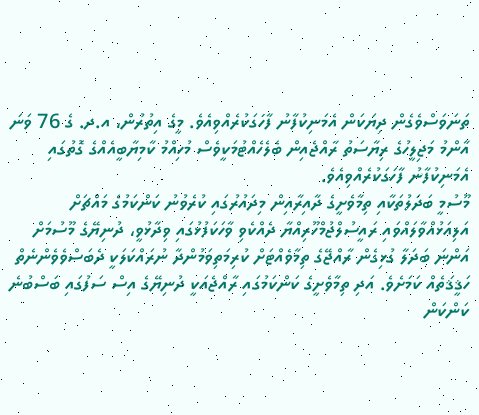ތަނަވަސްވެގެން ދިޔަކަން އެމަނިކުފާނު ފާހަގަކުރެއްވިއެވެ. މީގެ އިތުރުން، އ.ދ. ގެ 76 ވަނަ އާންމު މަޖިލީހުގެ ރިޔާސަތު ރާއްޖެއިން ބެލެހެއްޓުމަކީވެސް މުހިއްމު ކާމިޔާބީއެއްގެ ގޮތުގައި އެމަނިކުފާނު ފާހަގަކުރެއްވިއެވެ.
މޫސުމީ ބަދަލުތަކާއި ތިމާވެށީގެ ދާއިރާއިން މިދައުރުގައި ކުރެވުނު ކަންކަމުގެ މައްޗަށް އަލިއަޅުއްވާލައްވައި ރައީސުލްޖުމްހޫރިއްޔާ ދެއްކެވި ވާހަކަފުޅުގައި ވިދާޅުވީ، ދުނިޔޭގެ މޫސުމަށް އަންނަ ބަދަލާ ގުޅިގެން ރާއްޖޭގެ ތިމާވެއްޓަށް ކުރިމަތިވަމުންދާ ނުރައްކަލަކީ ދެބަސްވެވެންނެތް ހަޤީޤަތެއް ކަމަށެވެ. އަދި ތިމާވެށީގެ ކަންކަމުގައި ރާއްޖެއަކީ ދުނިޔޭގެ އިސް ސަފުގައި ބަސްބުނެ ކަންކަން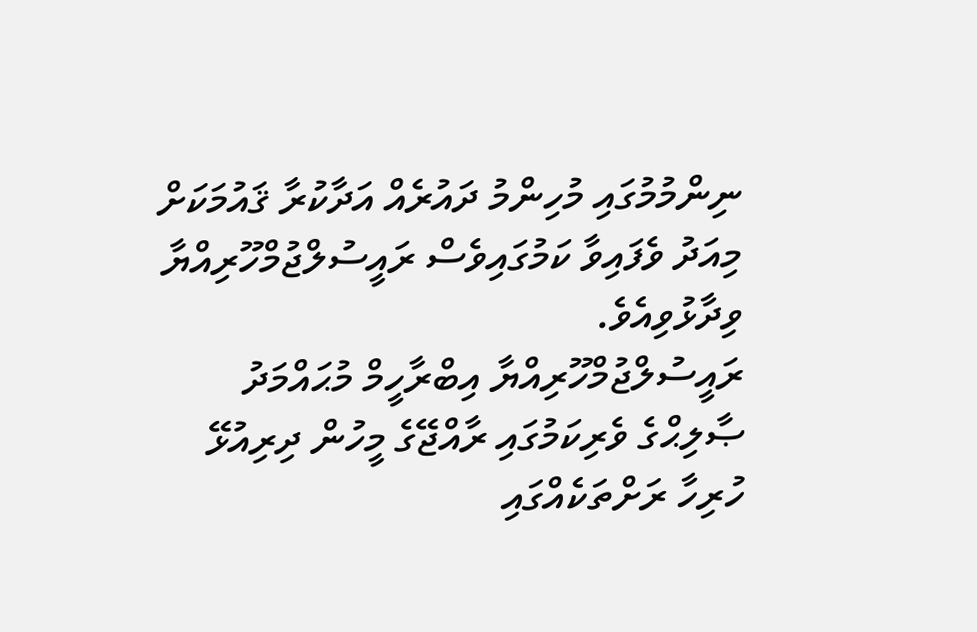ނިންމުމުގައި މުހިންމު ދައުރެއް އަދާކުރާ ޤައުމަކަށް މިއަދު ވެފައިވާ ކަމުގައިވެސް ރައީސުލްޖުމްހޫރިއްޔާ ވިދާޅުވިއެވެ.
ރައީސުލްޖުމްހޫރިއްޔާ އިބްރާހީމް މުޙައްމަދު ޞާލިޙްގެ ވެރިކަމުގައި ރާއްޖޭގެ މީހުން ދިރިއުޅޭ ހުރިހާ ރަށްތަކެއްގައި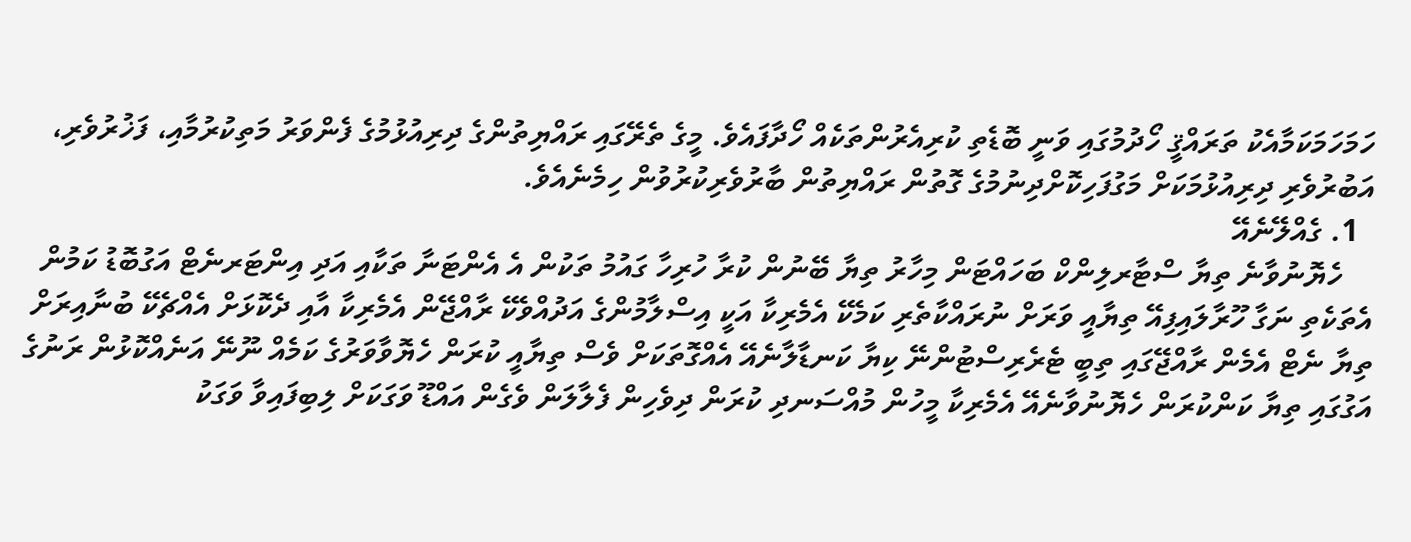ހަމަހަމަކަމާއެކު ތަރައްޤީ ހޯދުމުގައި ވަނީ ބޮޑެތި ކުރިއެރުންތަކެއް ހޯދާފައެވެ. މީގެ ތެރޭގައި ރައްޔިތުންގެ ދިރިއުޅުމުގެ ފެންވަރު މަތިކުރުމާއި، ފަޚުރުވެރި، އަބުރުވެރި ދިރިއުޅުމަކަށް މަގުފަހިކޮށްދިނުމުގެ ގޮތުން ރައްޔިތުން ބާރުވެރިކުރުވުން ހިމެނެއެވެ.
  1. ގެއްލޭނެއޭ
    ހެޔޮނުވާނެ ތިޔާ ސްޓާރލިންކް ބަހައްޓަން މިހާރު ތިޔާ ބޭނުން ކުރާ ހުރިހާ ގައުމު ތަކުން އެ އެންޓަނާ ތަކާއި އަދި އިންޓަރނެޓް އަގުބޮޑު ކަމުން އެތަކެތި ނަގާ ހޫރާލައިފިއޭ ތިޔާއީ ވަރަށް ނުރައްކާތެރި ކަމެކޭ އެމެރިކާ އަކީ އިސްލާމުންގެ އަދުއްވެކޭ ރާއްޖޭން އެމެރިކާ އާއި ދެކޮޅަށް އެއްޗެކޭ ބުނާއިރަށް ތިޔާ ނެޓް އެމެން ރާއްޖޭގައި ތިބީ ޓެރެރިސްޓުންނޭ ކިޔާ ކަނޑާލާނެއޭ އެއްގޮތަކަށް ވެސް ތިޔާއީ ކުރަން ހެޔޮވާވަރުގެ ކަމެއް ނޫނޭ އަނެއްކޮޅުން ރަނުގެ އަގުގައި ތިޔާ ކަންކުރަން ހެޔޮނުވާނެއޭ އެމެރިކާ މީހުން މުއްސަނދި ކުރަން ދިވެހިން ފެލާލަން ވެގެން އައްޑޫ ވަގަކަށް ލިބިފައިވާ ވަގަކު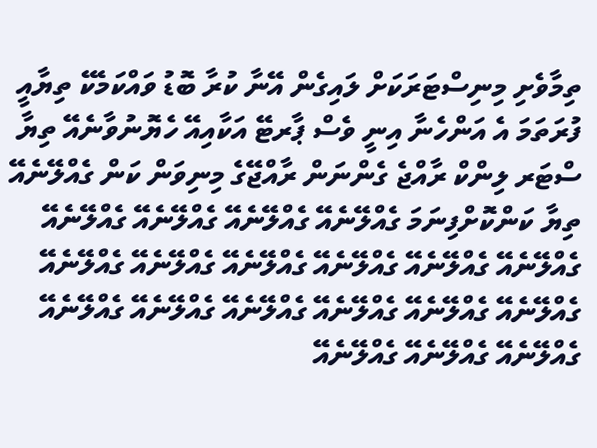ތިމާވެށި މިނިސްޓަރަކަށް ލައިގެން އޭނާ ކުރާ ބޮޑު ވައްކަމެކޭ ތިޔާއީ ފުރަތަމަ އެ އަންހެނާ އިނީ ވެސް ޕާރޓޭ އަކާއިއޭ ހެޔޮނުވާނެއޭ ތިޔާ ސްޓަރ ލިންކް ރާއްޖެ ގެންނަން ރާއްޖޭގެ މިނިވަން ކަން ގެއްލޭނެއޭ ތިޔާ ކަންކޮށްފިނަމަ ގެއްލޭނެއޭ ގެއްލޭނެއޭ ގެއްލޭނެއޭ ގެއްލޭނެއޭ ގެއްލޭނެއޭ ގެއްލޭނެއޭ ގެއްލޭނެއޭ ގެއްލޭނެއޭ ގެއްލޭނެއޭ ގެއްލޭނެއޭ ގެއްލޭނެއޭ ގެއްލޭނެއޭ ގެއްލޭނެއޭ ގެއްލޭނެއޭ ގެއްލޭނެއޭ ގެއްލޭނެއޭ ގެއްލޭނެއޭ ގެއްލޭނެއޭ ގެއްލޭނެއޭ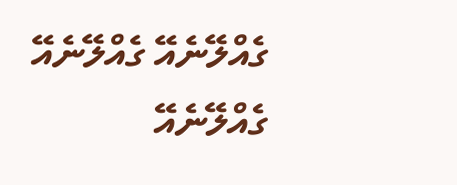ގެއްލޭނެއޭ ގެއްލޭނެއޭ ގެއްލޭނެއޭ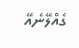ގެއްލޭނެއޭ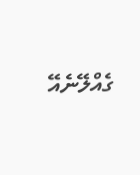ގެއްލޭނެއޭ